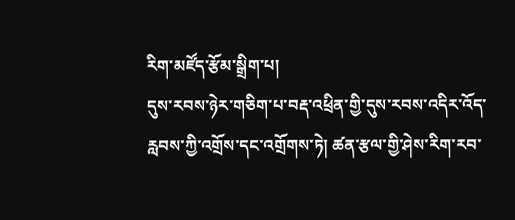རིག་མཛོད་རྩོམ་སྒྲིག་པ།
དུས་རབས་ཉེར་གཅིག་པ་བརྡ་འཕྲིན་གྱི་དུས་རབས་འདིར་འོད་རླབས་ཀྱི་འགྲོས་དང་འགྲོགས་ཏེ། ཚན་རྩལ་གྱི་ཤེས་རིག་རབ་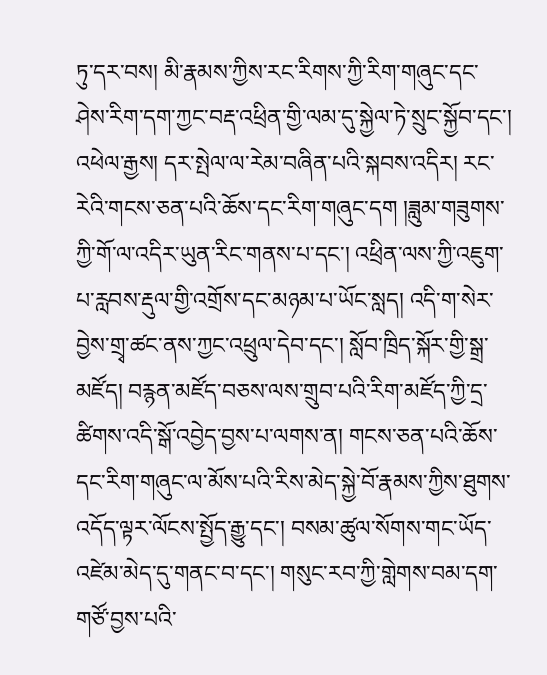ཏུ་དར་བས། མི་རྣམས་ཀྱིས་རང་རིགས་ཀྱི་རིག་གཞུང་དང་ཤེས་རིག་དག་ཀྱང་བརྡ་འཕྲིན་གྱི་ལམ་དུ་སྐྱེལ་ཏེ་སྲུང་སྐྱོབ་དང་། འཕེལ་རྒྱས། དར་སྤེལ་ལ་རེམ་བཞིན་པའི་སྐབས་འདིར། རང་རེའི་གངས་ཅན་པའི་ཆོས་དང་རིག་གཞུང་དག །ཟླུམ་གཟུགས་ཀྱི་གོ་ལ་འདིར་ཡུན་རིང་གནས་པ་དང་། འཕྲིན་ལས་ཀྱི་འཇུག་པ་རླབས་རྡུལ་གྱི་འགྲོས་དང་མཉམ་པ་ཡོང་སླད། འདི་ག་སེར་བྱེས་གྲྭ་ཚང་ནས་ཀྱང་འཕྲུལ་དེབ་དང་། སློབ་ཁྲིད་སྐོར་གྱི་སྒྲ་མཛོད། བརྙན་མཛོད་བཅས་ལས་གྲུབ་པའི་རིག་མཛོད་ཀྱི་དྲ་ཚིགས་འདི་སྒོ་འབྱེད་བྱས་པ་ལགས་ན། གངས་ཅན་པའི་ཆོས་དང་རིག་གཞུང་ལ་མོས་པའི་རིས་མེད་སྐྱེ་བོ་རྣམས་ཀྱིས་ཐུགས་འདོད་ལྟར་ལོངས་སྤྱོད་རྒྱུ་དང་། བསམ་ཚུལ་སོགས་གང་ཡོད་འཛེམ་མེད་དུ་གནང་བ་དང་། གསུང་རབ་ཀྱི་གླེགས་བམ་དག་གཙོ་བྱས་པའི་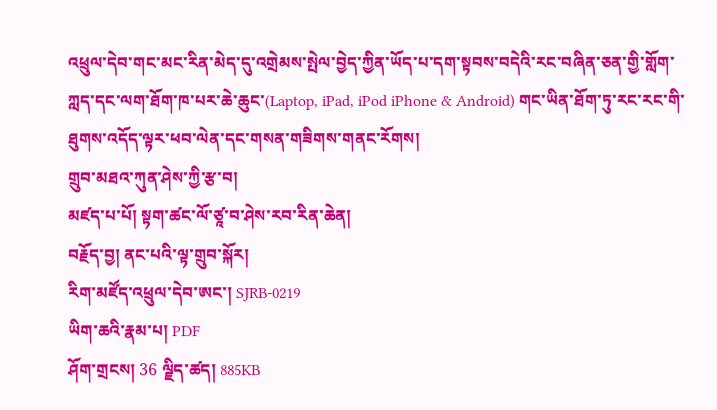འཕྲུལ་དེབ་གང་མང་རིན་མེད་དུ་འགྲེམས་སྤེལ་བྱེད་ཀྱིན་ཡོད་པ་དག་སྟབས་བདེའི་རང་བཞིན་ཅན་གྱི་གློག་ཀླད་དང་ལག་ཐོག་ཁ་པར་ཆེ་ཆུང་(Laptop, iPad, iPod iPhone & Android) གང་ཡིན་ཐོག་ཏུ་རང་རང་གི་ཐུགས་འདོད་ལྟར་ཕབ་ལེན་དང་གསན་གཟིགས་གནང་རོགས།
གྲུབ་མཐའ་ཀུན་ཤེས་ཀྱི་རྩ་བ།
མཛད་པ་པོ། སྟག་ཚང་ལོ་ཙཱ་བ་ཤེས་རབ་རིན་ཆེན།
བརྗོད་བྱ། ནང་པའི་ལྟ་གྲུབ་སྐོར།
རིག་མཛོད་འཕྲུལ་དེབ་ཨང་། SJRB-0219
ཡིག་ཆའི་རྣམ་པ། PDF
ཤོག་གྲངས། 36 ལྗིད་ཚད། 885KB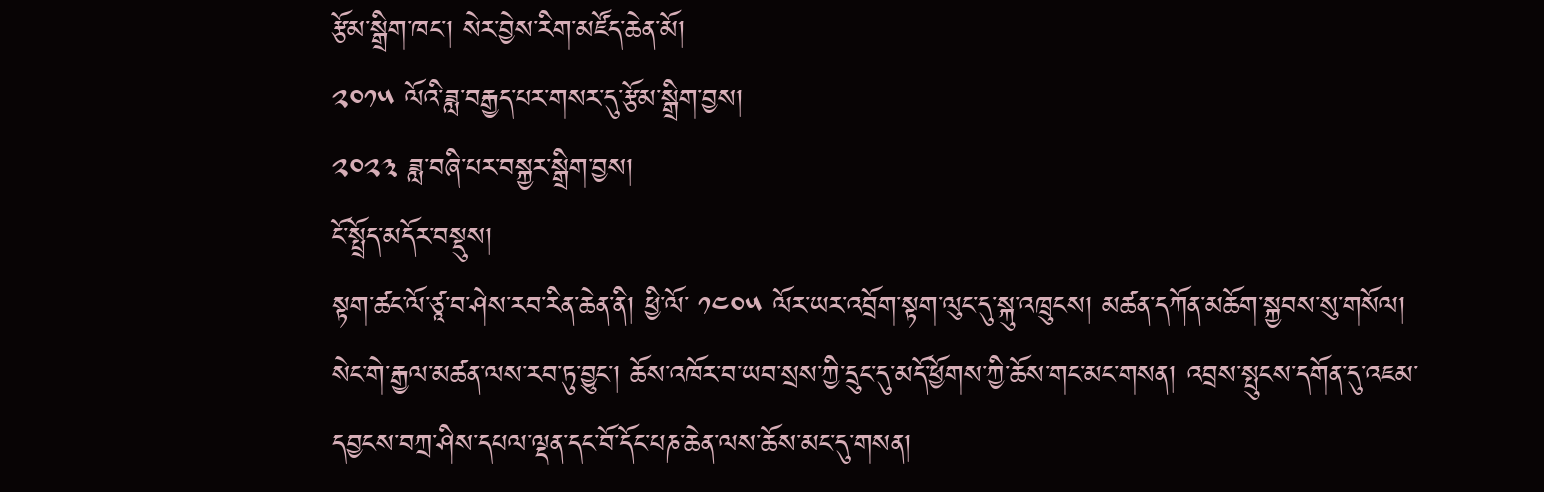རྩོམ་སྒྲིག་ཁང་། སེར་བྱེས་རིག་མཛོད་ཆེན་མོ།
༢༠༡༥ ལོའི་ཟླ་བརྒྱད་པར་གསར་དུ་རྩོམ་སྒྲིག་བྱས།
༢༠༢༣ ཟླ་བཞི་པར་བསྐྱར་སྒྲིག་བྱས།
ངོ་སྤྲོད་མདོར་བསྡུས།
སྟག་ཚང་ལོ་ཙཱ་བ་ཤེས་རབ་རིན་ཆེན་ནི། ཕྱི་ལོ་ ༡༤༠༥ ལོར་ཡར་འབྲོག་སྟག་ལུང་དུ་སྐུ་འཁྲུངས། མཚན་དཀོན་མཆོག་སྐྱབས་སུ་གསོལ། སེང་གེ་རྒྱལ་མཚན་ལས་རབ་ཏུ་བྱུང་། ཆོས་འཁོར་བ་ཡབ་སྲས་ཀྱི་དྲུང་དུ་མདོ་ཕྱོགས་ཀྱི་ཆོས་གང་མང་གསན། འབྲས་སྤུངས་དགོན་དུ་འཇམ་དབྱངས་བཀྲ་ཤིས་དཔལ་ལྡན་དང་བོ་དོང་པཎ་ཆེན་ལས་ཆོས་མང་དུ་གསན།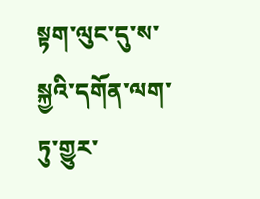སྟག་ལུང་དུ་ས་སྐྱའི་དགོན་ལག་ཏུ་གྱུར་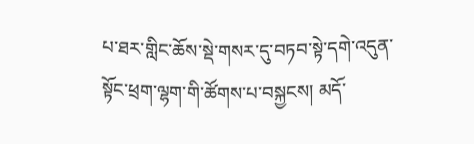པ་ཐར་གླིང་ཆོས་སྡེ་གསར་དུ་བཏབ་སྟེ་དགེ་འདུན་སྟོང་ཕྲག་ལྷག་གི་ཚོགས་པ་བསྐྱངས། མདོ་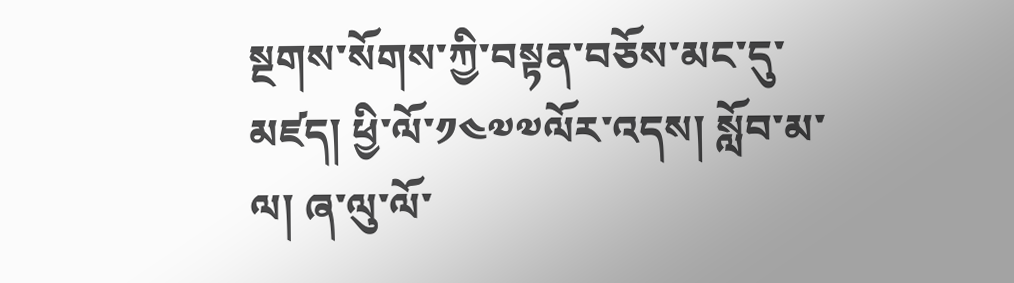སྔགས་སོགས་ཀྱི་བསྟན་བཅོས་མང་དུ་མཛད། ཕྱི་ལོ་༡༤༧༧ལོར་འདས། སློབ་མ་ལ། ཞ་ལུ་ལོ་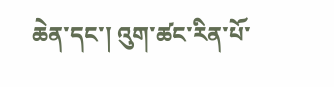ཆེན་དང་། འུག་ཚང་རིན་པོ་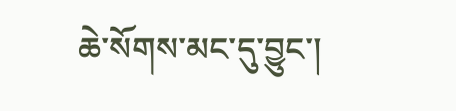ཆེ་སོགས་མང་དུ་བྱུང་།